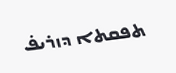ܬܦܩܬܐ ܕܙܪܝܦ̇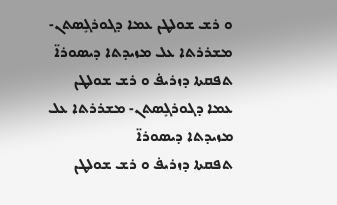ܘ ܪܫ ܫܘܠܛܢ ܥܡܐ ܕܓܘܪܓܻܣܬܢ- ܡܫܪܪܬܐ ܥܠ ܡܙܝܕܬܐ ܕܝܣܘܪܐ̈
ܬܦܩܬܐ ܕܙܪܝܦ̇ ܘ ܪܫ ܫܘܠܛܢ ܥܡܐ ܕܓܘܪܓܻܣܬܢ- ܡܫܪܪܬܐ ܥܠ ܡܙܝܕܬܐ ܕܝܣܘܪܐ̈
ܬܦܩܬܐ ܕܙܪܝܦ̇ ܘ ܪܫ ܫܘܠܛܢ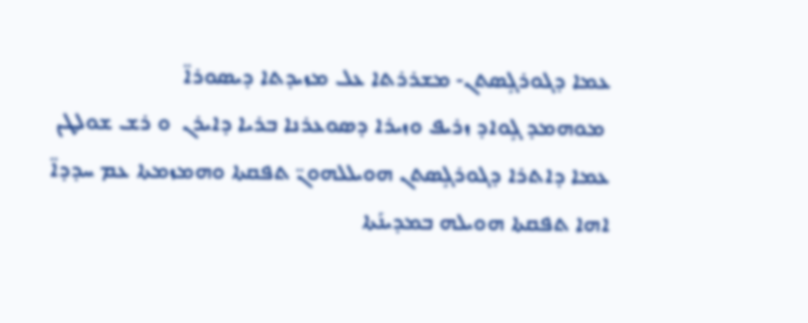ܥܡܐ ܕܓܘܪܓܻܣܬܢ- ܡܫܪܪܬܐ ܥܠ ܡܙܝܕܬܐ ܕܝܣܘܪܐ̈
 ܡܘܗܡܕ ܓܻܘܐܕ ܙܪܝܦ ܘܙܝܪܐ ܕܣܘܥܪܢܐ ܒܪܝܐ ܕܐܝܪܢ  ܘ ܪܫ ܫܘܠܛܢ ܥܡܐ ܕܐܬܪܐ ܕܓܘܪܓܻܣܬܢ ܗܘܝܠܠܗܘܢ̈ ܬܦܩܬܐ ܘܗܡܙܡܬܐ ܥܡ ܚܕܕܐ̈ ܐܗܐ ܬܦܩܬܐ ܗܘܝܠܗ ܒܡܕܝܢܰܬܐ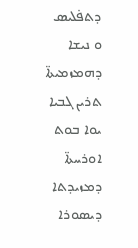ܕܬܦ̇ܠܝܣ ܘ ܢܝܫܐ ܕܗܡܙܡܝܬܐ̈ ܬܪܝܢ ܓܒܝܐ ܝܘܐ ܒܘܬ ܐܘܪܚܬܐ̈ ܕܡܙܝܕܬܐ ܕܝܣܘܪܐ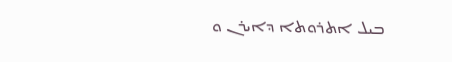ܒܝܠ ܐܬܪܘܬܐ ܕܐܝܪܢ ܘ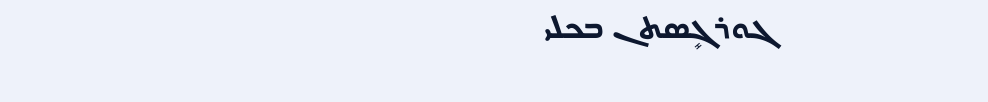ܓܘܪܓܻܣܬܢ ܒܟܠܝ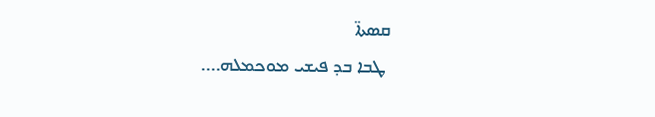ܩܣܬܐ̈
 ܛܒܐ ܒܕ ܦܝܫܝ ܡܘܟܡܠܗ....